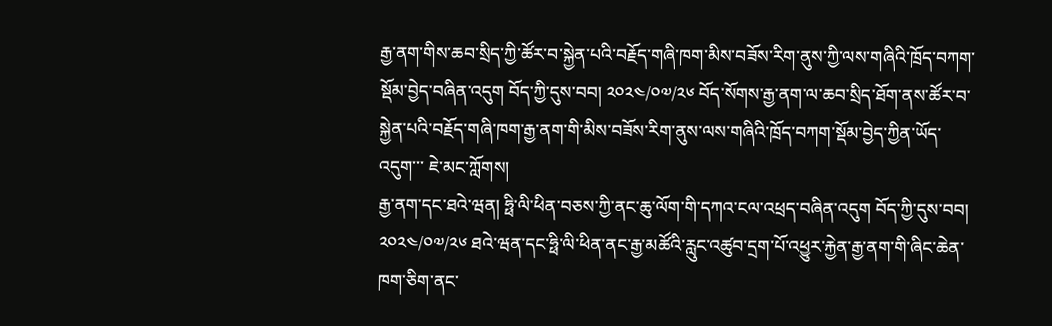རྒྱ་ནག་གིས་ཆབ་སྲིད་ཀྱི་ཚོར་བ་སྐྱེན་པའི་བརྗོད་གཞི་ཁག་མིས་བཟོས་རིག་ནུས་ཀྱི་ལས་གཞིའི་ཁྲོད་བཀག་སྡོམ་བྱེད་བཞིན་འདུག བོད་ཀྱི་དུས་བབ། ༢༠༢༤/༠༧/༢༦ བོད་སོགས་རྒྱ་ནག་ལ་ཆབ་སྲིད་ཐོག་ནས་ཚོར་བ་སྐྱེན་པའི་བརྗོད་གཞི་ཁག་རྒྱ་ནག་གི་མིས་བཟོས་རིག་ནུས་ལས་གཞིའི་ཁྲོད་བཀག་སྡོམ་བྱེད་ཀྱིན་ཡོད་འདུག་་་ ཇེ་མང་ཀློགས།
རྒྱ་ནག་དང་ཐའེ་ཝན། ཧྥི་ལི་ཕིན་བཅས་ཀྱི་ནང་ཆུ་ལོག་གི་དཀའ་ངལ་འཕྲད་བཞིན་འདུག བོད་ཀྱི་དུས་བབ། ༢༠༢༤/༠༧/༢༦ ཐའེ་ཝན་དང་ཧྥི་ལི་ཕིན་ནང་རྒྱ་མཚོའི་རླུང་འཚུབ་དྲག་པོ་འཕྱུར་རྐྱེན་རྒྱ་ནག་གི་ཞིང་ཆེན་ཁག་ཅིག་ནང་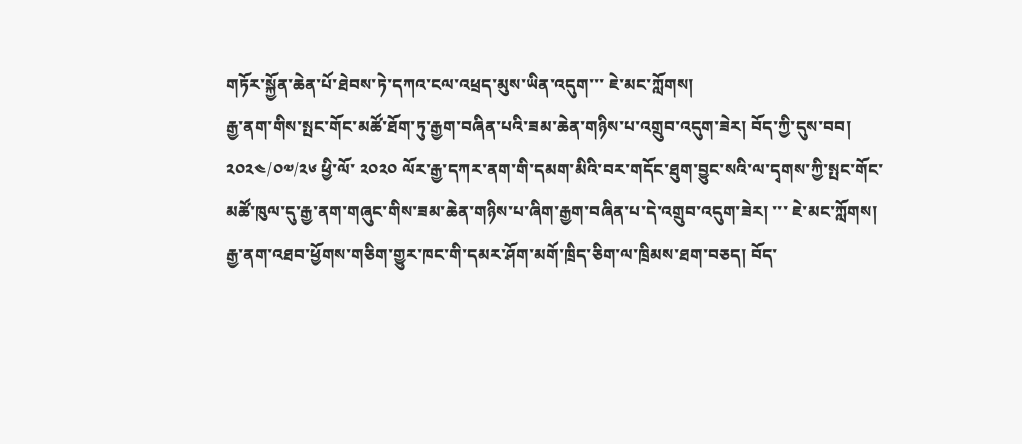གཏོར་སྐྱོན་ཆེན་པོ་ཐེབས་ཏེ་དཀའ་ངལ་འཕྲད་མུས་ཡིན་འདུག་་་ ཇེ་མང་ཀློགས།
རྒྱ་ནག་གིས་སྤང་གོང་མཚོ་ཐོག་ཏུ་རྒྱག་བཞིན་པའི་ཟམ་ཆེན་གཉིས་པ་འགྲུབ་འདུག་ཟེར། བོད་ཀྱི་དུས་བབ། ༢༠༢༤/༠༧/༢༦ ཕྱི་ལོ་ ༢༠༢༠ ལོར་རྒྱ་དཀར་ནག་གི་དམག་མིའི་བར་གདོང་ཐུག་བྱུང་སའི་ལ་དྭགས་ཀྱི་སྤང་གོང་མཚོ་ཁུལ་དུ་རྒྱ་ནག་གཞུང་གིས་ཟམ་ཆེན་གཉིས་པ་ཞིག་རྒྱག་བཞིན་པ་དེ་འགྲུབ་འདུག་ཟེར། ་་་ ཇེ་མང་ཀློགས།
རྒྱ་ནག་འཐབ་ཕྱོགས་གཅིག་གྱུར་ཁང་གི་དམར་ཤོག་མགོ་ཁྲིད་ཅིག་ལ་ཁྲིམས་ཐག་བཅད། བོད་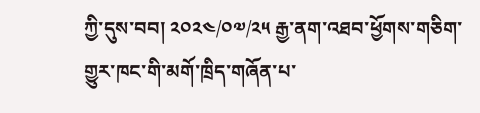ཀྱི་དུས་བབ། ༢༠༢༤/༠༧/༢༥ རྒྱ་ནག་འཐབ་ཕྱོགས་གཅིག་གྱུར་ཁང་གི་མགོ་ཁྲིད་གཞོན་པ་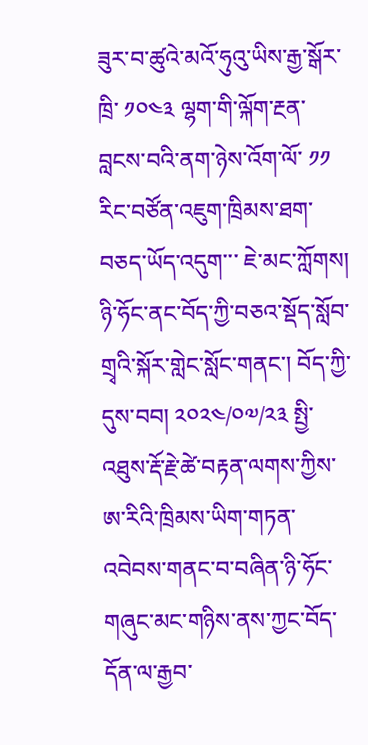ཟུར་བ་ཚུའེ་མའོ་ཧུའུ་ཡིས་རྒྱ་སྒོར་ཁྲི་ ༡༠༤༣ ལྷག་གི་ལྐོག་རྔན་བླངས་བའི་ནག་ཉེས་འོག་ལོ་ ༡༡ རིང་བཙོན་འཇུག་ཁྲིམས་ཐག་བཅད་ཡོད་འདུག་་་ ཇེ་མང་ཀློགས།
ཉི་ཧོང་ནང་བོད་ཀྱི་བཅའ་སྡོད་སློབ་གྲྭའི་སྐོར་གླེང་སློང་གནང་། བོད་ཀྱི་དུས་བབ། ༢༠༢༤/༠༧/༢༣ སྤྱི་འཐུས་རྡོ་རྗེ་ཚེ་བརྟན་ལགས་ཀྱིས་ཨ་རིའི་ཁྲིམས་ཡིག་གཏན་འབེབས་གནང་བ་བཞིན་ཉི་ཧོང་གཞུང་མང་གཉིས་ནས་ཀྱང་བོད་དོན་ལ་རྒྱབ་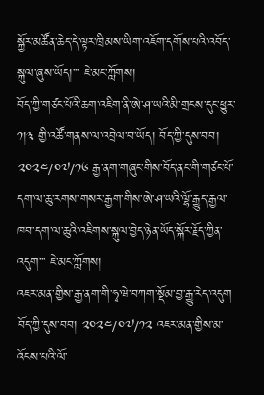སྐྱོར་མཚོན་ཆེད་དེ་ལྟར་ཁྲིམས་ཡིག་འཇོག་དགོས་པའི་འབོད་སྐུལ་ཞུས་ཡོད།་་་ ཇེ་མང་ཀློགས།
བོད་ཀྱི་གཙང་པོའི་ཆག་འཇིག་ནི་ཨེ་ཤ་ཡའི་མི་གྲངས་དུང་ཕྱུར་༡།༣ གྱི་འཚོ་གནས་ལ་འབྲེལ་བ་ཡོད། བོད་ཀྱི་དུས་བབ། ༢༠༢༤/༠༧/༡༦ རྒྱ་ནག་གཞུང་གིས་བོད་ནང་གི་གཙང་པོ་དག་ལ་ཆུ་རགས་གསར་རྒྱག་གིས་ཨེ་ཤ་ཡའི་ལྷོ་རྒྱུད་རྒྱལ་ཁབ་དག་ལ་ཆུའི་འཇིགས་སྐུལ་བྱེད་ཉེན་ཡོད་སྐོར་རྗོད་ཀྱིན་འདུག་་་ ཇེ་མང་ཀློགས།
འཇར་མན་གྱིས་རྒྱ་ནག་གི་ཧྭ་ཝེ་བཀག་སྡོམ་བྱ་རྒྱུ་རེད་འདུག བོད་ཀྱི་དུས་བབ། ༢༠༢༤/༠༧/༡༢ འཇར་མན་གྱིས་མ་འོངས་པའི་ལོ་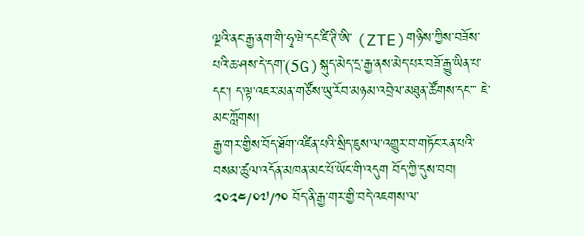ལྔའི་ནང་རྒྱ་ནག་གི་ཧྭ་ཝེ་དང་ཛི་ཊི་ཨི་ (ZTE)གཉིས་ཀྱིས་བཟོས་པའི་ཆ་ཤས་དེ་དག་(5G)སྐུད་མེད་དྲ་རྒྱ་ནས་མེད་པར་བཟོ་རྒྱུ་ཡིན་པ་དང་། ད་ལྟ་འཇར་མན་གཙོས་ཡུ་རོབ་མཉམ་འབྲེལ་མཐུན་ཚོགས་དང་་་ ཇེ་མང་ཀློགས།
རྒྱ་གར་གྱིས་བོད་ཐོག་འཛིན་པའི་སྲིད་ཇུས་ལ་འགྱུར་བ་གཏོང་རན་པའི་བསམ་ཚུལ་འདོན་མཁན་མང་པོ་ཡོང་གི་འདུག བོད་ཀྱི་དུས་བབ། ༢༠༢༤/༠༧/༡༠ བོད་ནི་རྒྱ་གར་གྱི་བདེ་འཇགས་ལ་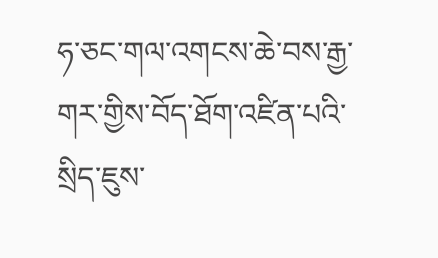ཧ་ཅང་གལ་འགངས་ཆེ་བས་རྒྱ་གར་གྱིས་བོད་ཐོག་འཛིན་པའི་སྲིད་ཇུས་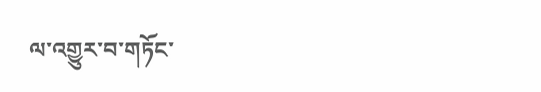ལ་འགྱུར་བ་གཏོང་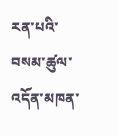རན་པའི་བསམ་ཚུལ་འདོན་མཁན་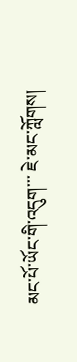མང་པོ་ཡོང་གི་འདུག་་་ ཇེ་མང་ཀློགས།